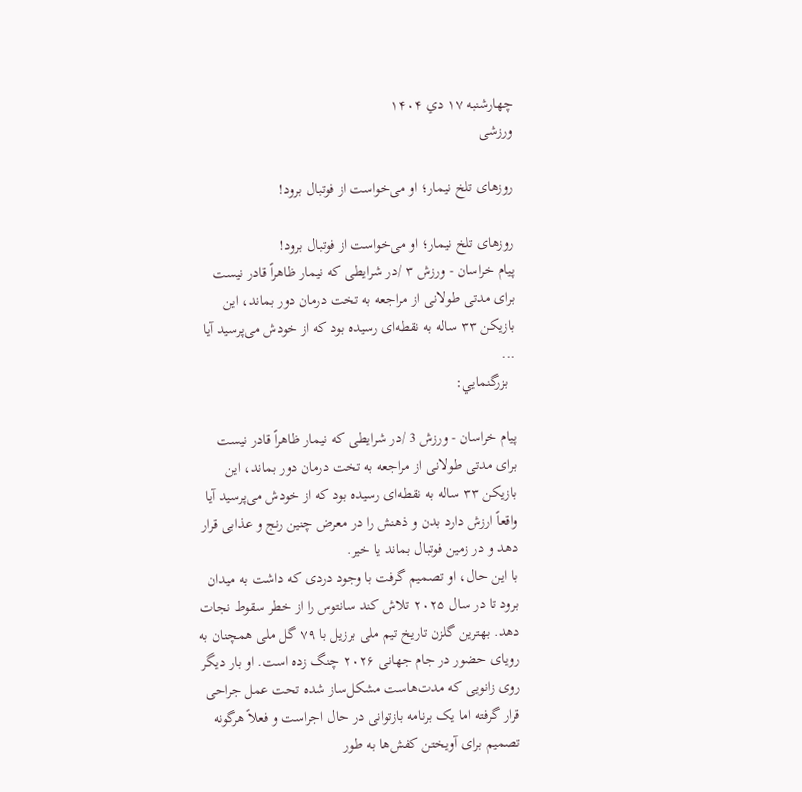چهارشنبه ۱۷ دي ۱۴۰۴
ورزشی

روزهای تلخ نیمار؛ او می‌خواست از فوتبال برود!

روزهای تلخ نیمار؛ او می‌خواست از فوتبال برود!
پیام خراسان - ورزش ۳ /در شرایطی که نیمار ظاهراً قادر نیست برای مدتی طولانی از مراجعه به تخت درمان دور بماند، این بازیکن ۳۳ ساله به نقطه‌ای رسیده بود که از خودش می‌پرسید آیا ...
  بزرگنمايي:

پیام خراسان - ورزش 3 /در شرایطی که نیمار ظاهراً قادر نیست برای مدتی طولانی از مراجعه به تخت درمان دور بماند، این بازیکن ۳۳ ساله به نقطه‌ای رسیده بود که از خودش می‌پرسید آیا واقعاً ارزش دارد بدن و ذهنش را در معرض چنین رنج و عذابی قرار دهد و در زمین فوتبال بماند یا خیر.
با این حال، او تصمیم گرفت با وجود دردی که داشت به میدان برود تا در سال ۲۰۲۵ تلاش کند سانتوس را از خطر سقوط نجات دهد. بهترین گلزن تاریخ تیم ملی برزیل با ۷۹ گل ملی همچنان به رویای حضور در جام جهانی ۲۰۲۶ چنگ زده است. او بار دیگر روی زانویی که مدت‌هاست مشکل‌ساز شده تحت عمل جراحی قرار گرفته اما یک برنامه بازتوانی در حال اجراست و فعلاً هرگونه تصمیم برای آویختن کفش‌ها به‌ طور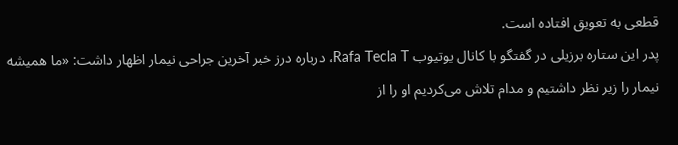قطعی به تعویق افتاده است.
پدر این ستاره برزیلی در گفتگو با کانال یوتیوب Rafa Tecla T، درباره درز خبر آخرین جراحی نیمار اظهار داشت: «ما همیشه نیمار را زیر نظر داشتیم و مدام تلاش می‌کردیم او را از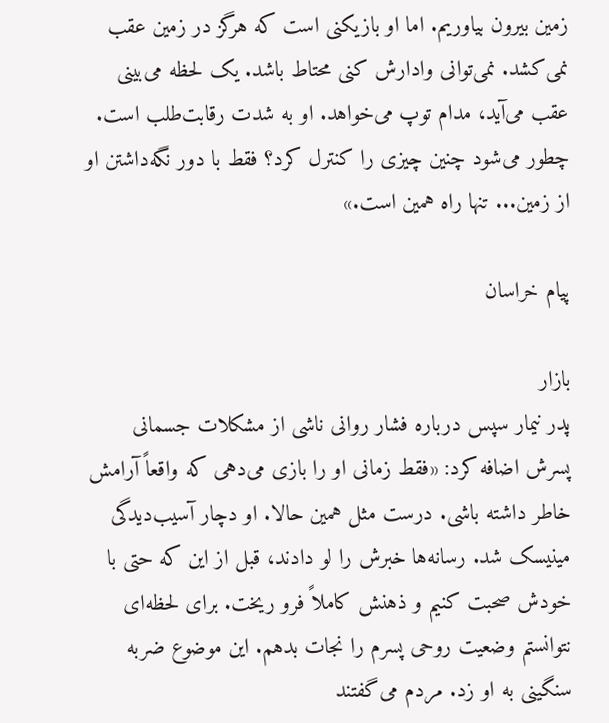زمین بیرون بیاوریم. اما او بازیکنی است که هرگز در زمین عقب نمی‌کشد. نمی‌توانی وادارش کنی محتاط باشد. یک لحظه می‌بینی عقب می‌آید، مدام توپ می‌خواهد. او به‌ شدت رقابت‌طلب است. چطور می‌شود چنین چیزی را کنترل کرد؟ فقط با دور نگه‌داشتن او از زمین... تنها راه همین است.»

پیام خراسان

بازار
پدر نیمار سپس درباره فشار روانی ناشی از مشکلات جسمانی پسرش اضافه کرد: «فقط زمانی او را بازی می‌دهی که واقعاً آرامش خاطر داشته باشی. درست مثل همین حالا. او دچار آسیب‌دیدگی مینیسک شد. رسانه‌ها خبرش را لو دادند، قبل از این که حتی با خودش صحبت کنیم و ذهنش کاملاً فرو ریخت. برای لحظه‌ای نتوانستم وضعیت روحی پسرم را نجات بدهم. این موضوع ضربه سنگینی به او زد. مردم می‌گفتند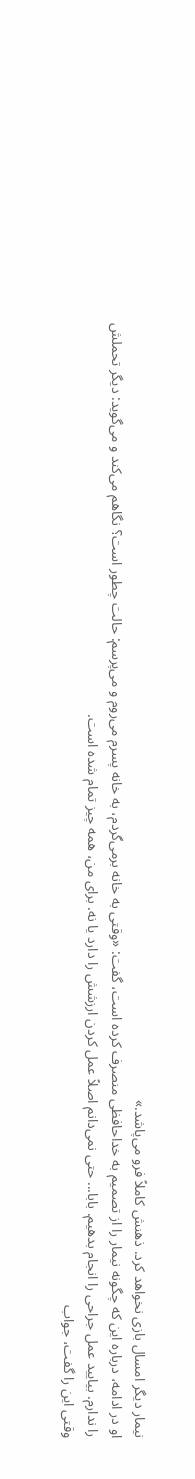نیمار دیگر امسال بازی نخواهد کرد. ذهنش کاملاً فرو می‌پاشد.»
او در ادامه، درباره این که چگونه نیمار را از تصمیم به خداحافظی منصرف کرده است، گفت: «وقتی به خانه برمی‌گردم، به خانه پسرم می‌روم و می‌پرسم: حالت چطور است؟ نگاهم می‌کند و می‌گوید: دیگر تحملش را ندارم. بیایید عمل جراحی را انجام بدهیم. بابا... حتی نمی‌دانم اصلاً عمل کردن ارزشش را دارد یا نه. برای من، همه چیز تمام شده است.
وقتی این را گفت، جواب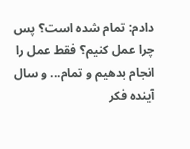دادم: تمام شده است؟ پس چرا عمل کنیم؟ فقط عمل را انجام بدهیم و تمام... و سال آینده فکر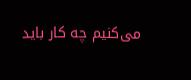می‌کنیم چه کار باید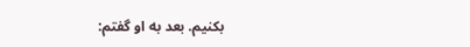بکنیم. بعد به او گفتم: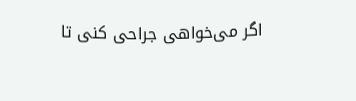اگر می‌خواهی جراحی کنی تا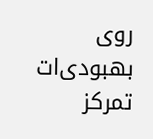روی بهبودی‌ات تمرکز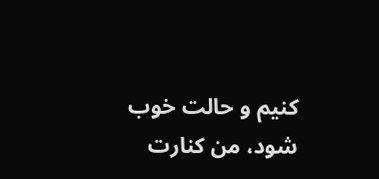کنیم و حالت خوب شود، من کنارت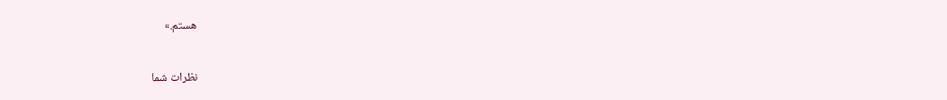هستم.»


نظرات شما